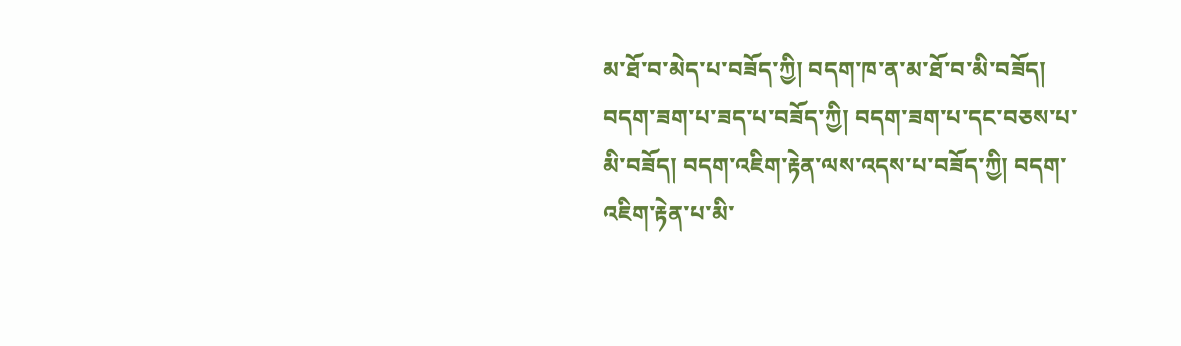མ་ཐོ་བ་མེད་པ་བཟོད་ཀྱི། བདག་ཁ་ན་མ་ཐོ་བ་མི་བཟོད། བདག་ཟག་པ་ཟད་པ་བཟོད་ཀྱི། བདག་ཟག་པ་དང་བཅས་པ་མི་བཟོད། བདག་འཇིག་རྟེན་ལས་འདས་པ་བཟོད་ཀྱི། བདག་འཇིག་རྟེན་པ་མི་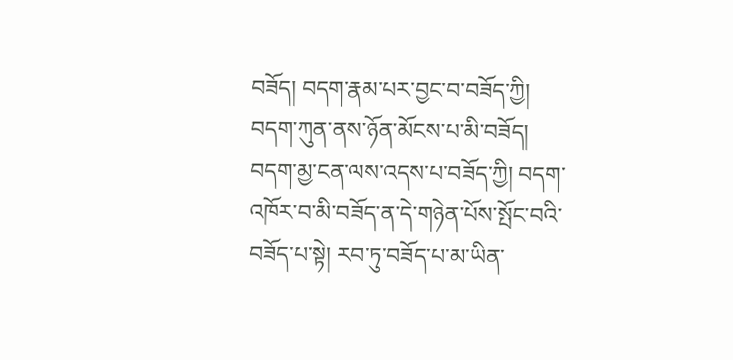བཟོད། བདག་རྣམ་པར་བྱང་བ་བཟོད་ཀྱི། བདག་ཀུན་ནས་ཉོན་མོངས་པ་མི་བཟོད། བདག་མྱ་ངན་ལས་འདས་པ་བཟོད་ཀྱི། བདག་འཁོར་བ་མི་བཟོད་ན་དེ་གཉེན་པོས་སྤོང་བའི་བཟོད་པ་སྟེ། རབ་ཏུ་བཟོད་པ་མ་ཡིན་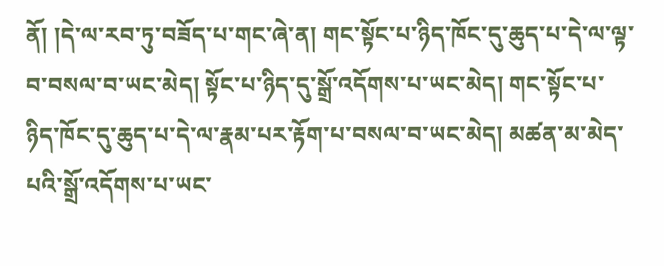ནོ། །དེ་ལ་རབ་ཏུ་བཟོད་པ་གང་ཞེ་ན། གང་སྟོང་པ་ཉིད་ཁོང་དུ་ཆུད་པ་དེ་ལ་ལྟ་བ་བསལ་བ་ཡང་མེད། སྟོང་པ་ཉིད་དུ་སྒྲོ་འདོགས་པ་ཡང་མེད། གང་སྟོང་པ་ཉིད་ཁོང་དུ་ཆུད་པ་དེ་ལ་རྣམ་པར་རྟོག་པ་བསལ་བ་ཡང་མེད། མཚན་མ་མེད་པའི་སྒྲོ་འདོགས་པ་ཡང་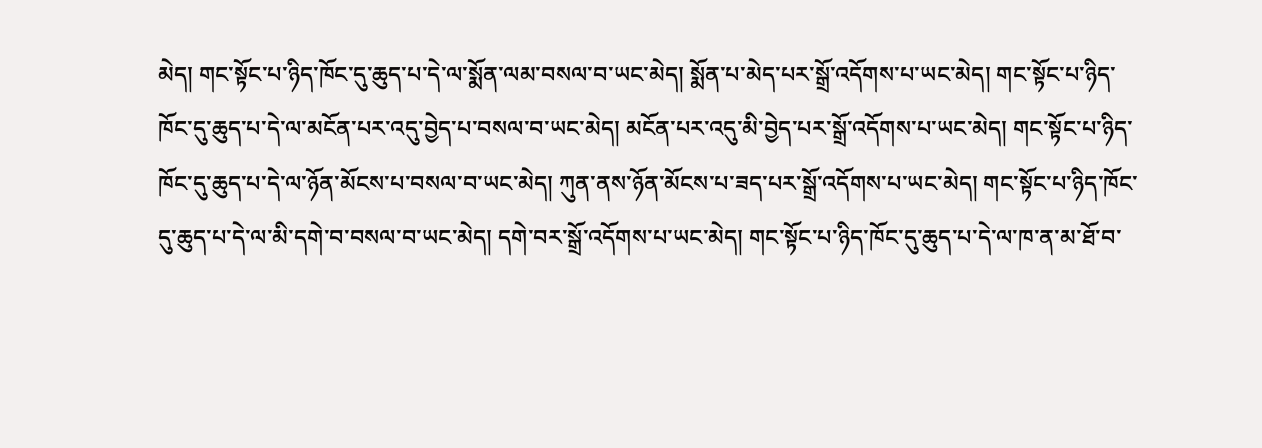མེད། གང་སྟོང་པ་ཉིད་ཁོང་དུ་ཆུད་པ་དེ་ལ་སྨོན་ལམ་བསལ་བ་ཡང་མེད། སྨོན་པ་མེད་པར་སྒྲོ་འདོགས་པ་ཡང་མེད། གང་སྟོང་པ་ཉིད་ཁོང་དུ་ཆུད་པ་དེ་ལ་མངོན་པར་འདུ་བྱེད་པ་བསལ་བ་ཡང་མེད། མངོན་པར་འདུ་མི་བྱེད་པར་སྒྲོ་འདོགས་པ་ཡང་མེད། གང་སྟོང་པ་ཉིད་ཁོང་དུ་ཆུད་པ་དེ་ལ་ཉོན་མོངས་པ་བསལ་བ་ཡང་མེད། ཀུན་ནས་ཉོན་མོངས་པ་ཟད་པར་སྒྲོ་འདོགས་པ་ཡང་མེད། གང་སྟོང་པ་ཉིད་ཁོང་དུ་ཆུད་པ་དེ་ལ་མི་དགེ་བ་བསལ་བ་ཡང་མེད། དགེ་བར་སྒྲོ་འདོགས་པ་ཡང་མེད། གང་སྟོང་པ་ཉིད་ཁོང་དུ་ཆུད་པ་དེ་ལ་ཁ་ན་མ་ཐོ་བ་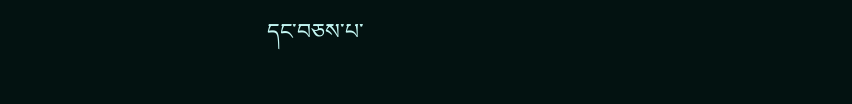དང་བཅས་པ་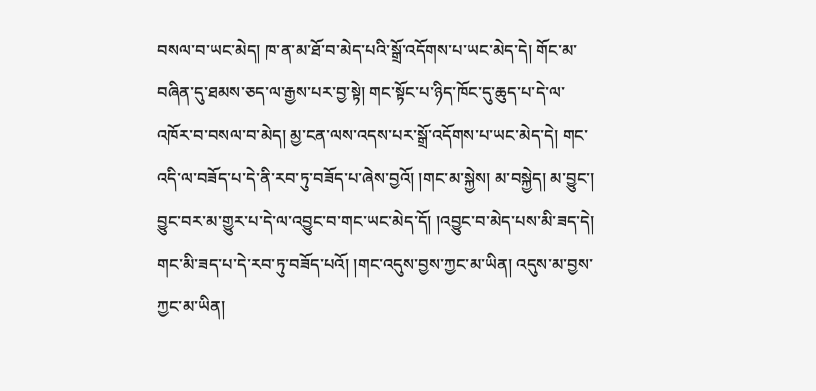བསལ་བ་ཡང་མེད། ཁ་ན་མ་ཐོ་བ་མེད་པའི་སྒྲོ་འདོགས་པ་ཡང་མེད་དེ། གོང་མ་བཞིན་དུ་ཐམས་ཅད་ལ་རྒྱས་པར་བྱ་སྟེ། གང་སྟོང་པ་ཉིད་ཁོང་དུ་ཆུད་པ་དེ་ལ་འཁོར་བ་བསལ་བ་མེད། མྱ་ངན་ལས་འདས་པར་སྒྲོ་འདོགས་པ་ཡང་མེད་དེ། གང་འདི་ལ་བཟོད་པ་དེ་ནི་རབ་ཏུ་བཟོད་པ་ཞེས་བྱའོ། །གང་མ་སྐྱེས། མ་བསྐྱེད། མ་བྱུང་། བྱུང་བར་མ་གྱུར་པ་དེ་ལ་འབྱུང་བ་གང་ཡང་མེད་དོ། །འབྱུང་བ་མེད་པས་མི་ཟད་དེ། གང་མི་ཟད་པ་དེ་རབ་ཏུ་བཟོད་པའོ། །གང་འདུས་བྱས་ཀྱང་མ་ཡིན། འདུས་མ་བྱས་ཀྱང་མ་ཡིན།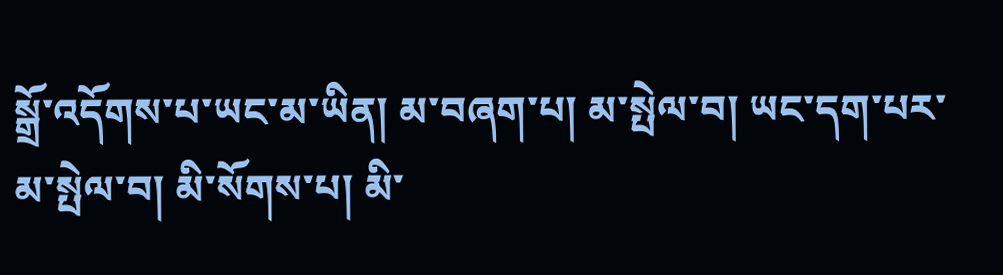སྒྲོ་འདོགས་པ་ཡང་མ་ཡིན། མ་བཞག་པ། མ་སྤེལ་བ། ཡང་དག་པར་མ་སྤེལ་བ། མི་སོགས་པ། མི་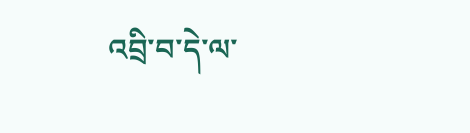འབྲི་བ་དེ་ལ་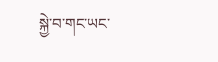སྐྱེ་བ་གང་ཡང་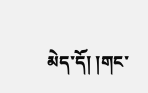མེད་དོ། །གང་